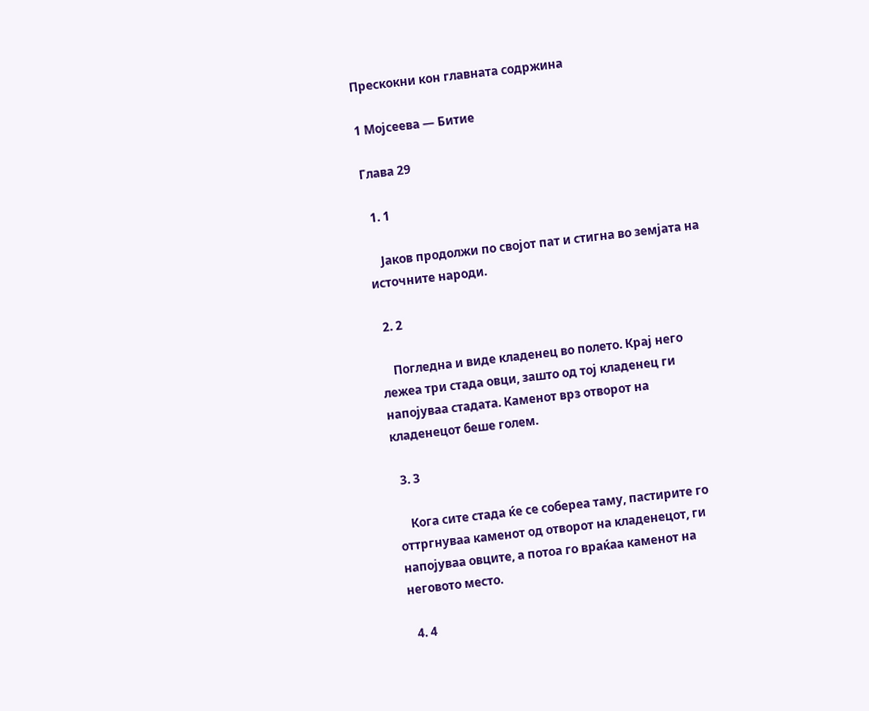Прескокни кон главната содржина

1 Мојсеева — Битие

Глава 29

  1. 1

    Јаков продолжи по својот пат и стигна во земјата на источните народи.

  2. 2

    Погледна и виде кладенец во полето. Крај него лежеа три стада овци, зашто од тој кладенец ги напојуваа стадата. Каменот врз отворот на кладенецот беше голем.

  3. 3

    Кога сите стада ќе се собереа таму, пастирите го оттргнуваа каменот од отворот на кладенецот, ги напојуваа овците, а потоа го враќаа каменот на неговото место.

  4. 4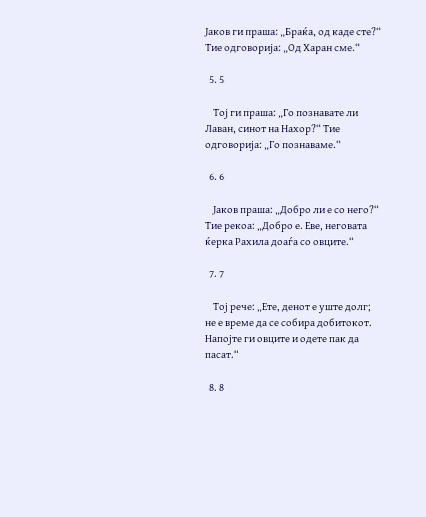Јаков ги праша: „Браќа, од каде сте?“ Тие одговорија: „Од Харан сме.“

  5. 5

    Тој ги праша: „Го познавате ли Лаван, синот на Нахор?“ Тие одговорија: „Го познаваме.“

  6. 6

    Јаков праша: „Добро ли е со него?“ Тие рекоа: „Добро е. Еве, неговата ќерка Рахила доаѓа со овците.“

  7. 7

    Тој рече: „Ете, денот е уште долг; не е време да се собира добитокот. Напојте ги овците и одете пак да пасат.“

  8. 8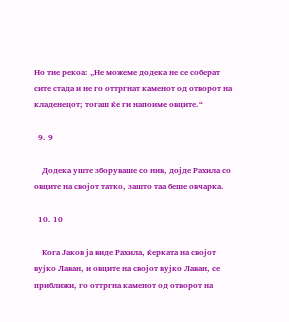Но тие рекоа: „Не можеме додека не се соберат сите стада и не го оттргнат каменот од отворот на кладенецот; тогаш ќе ги напоиме овците.“

  9. 9

    Додека уште зборуваше со нив, дојде Рахила со овците на својот татко, зашто таа беше овчарка.

  10. 10

    Кога Јаков ја виде Рахила, ќерката на својот вујко Лаван, и овците на својот вујко Лаван, се приближи, го оттргна каменот од отворот на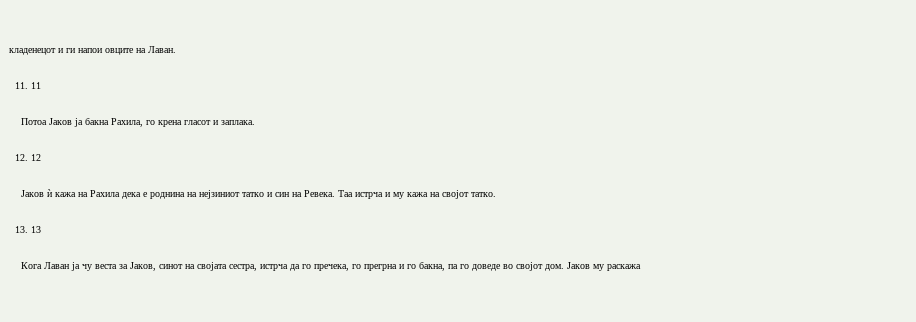кладенецот и ги напои овците на Лаван.

  11. 11

    Потоа Јаков ја бакна Рахила, го крена гласот и заплака.

  12. 12

    Јаков ѝ кажа на Рахила дека е роднина на нејзиниот татко и син на Ревека. Таа истрча и му кажа на својот татко.

  13. 13

    Кога Лаван ја чу веста за Јаков, синот на својата сестра, истрча да го пречека, го прегрна и го бакна, па го доведе во својот дом. Јаков му раскажа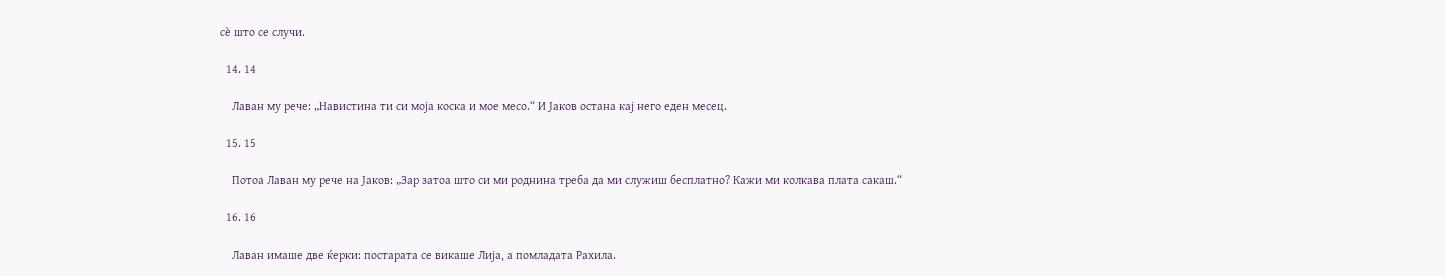сѐ што се случи.

  14. 14

    Лаван му рече: „Навистина ти си моја коска и мое месо.“ И Јаков остана кај него еден месец.

  15. 15

    Потоа Лаван му рече на Јаков: „Зар затоа што си ми роднина треба да ми служиш бесплатно? Кажи ми колкава плата сакаш.“

  16. 16

    Лаван имаше две ќерки: постарата се викаше Лија, а помладата Рахила.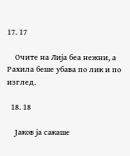17. 17

    Очите на Лија беа нежни, а Рахила беше убава по лик и по изглед.

  18. 18

    Јаков ја сакаше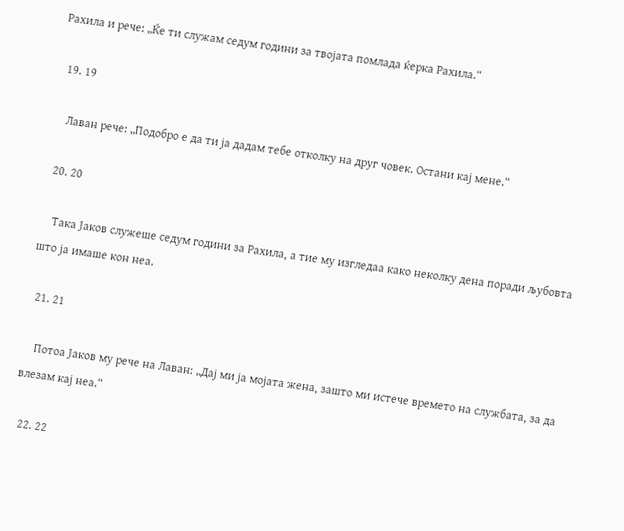Рахила и рече: „Ќе ти служам седум години за твојата помлада ќерка Рахила.“

  19. 19

    Лаван рече: „Подобро е да ти ја дадам тебе отколку на друг човек. Остани кај мене.“

  20. 20

    Така Јаков служеше седум години за Рахила, а тие му изгледаа како неколку дена поради љубовта што ја имаше кон неа.

  21. 21

    Потоа Јаков му рече на Лаван: „Дај ми ја мојата жена, зашто ми истече времето на службата, за да влезам кај неа.“

  22. 22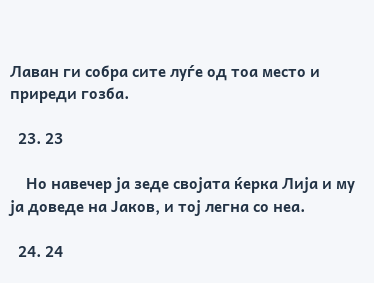Лаван ги собра сите луѓе од тоа место и приреди гозба.

  23. 23

    Но навечер ја зеде својата ќерка Лија и му ја доведе на Јаков, и тој легна со неа.

  24. 24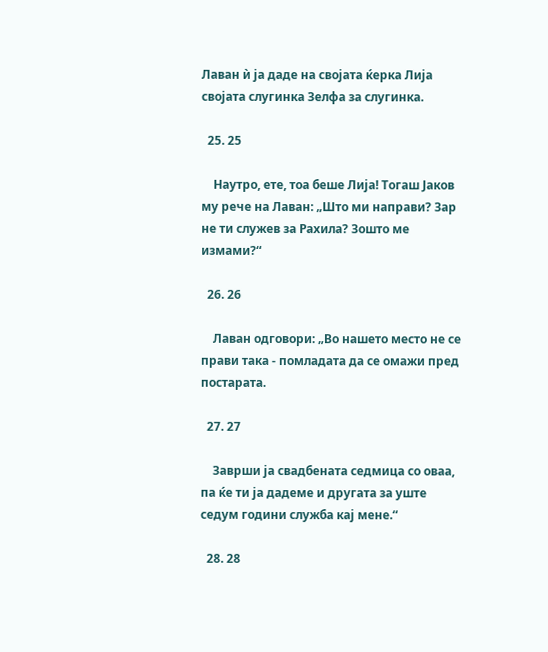Лаван ѝ ја даде на својата ќерка Лија својата слугинка Зелфа за слугинка.

  25. 25

    Наутро, ете, тоа беше Лија! Тогаш Јаков му рече на Лаван: „Што ми направи? Зар не ти служев за Рахила? Зошто ме измами?“

  26. 26

    Лаван одговори: „Во нашето место не се прави така - помладата да се омажи пред постарата.

  27. 27

    Заврши ја свадбената седмица со оваа, па ќе ти ја дадеме и другата за уште седум години служба кај мене.“

  28. 28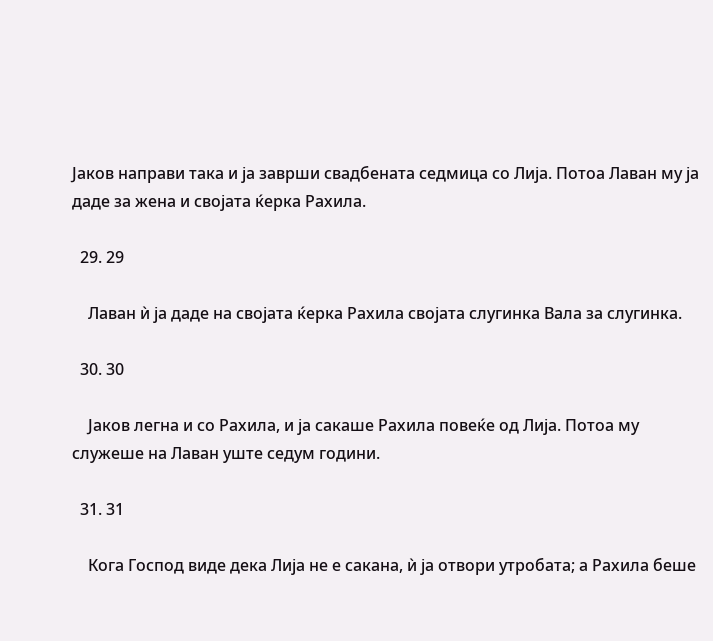Јаков направи така и ја заврши свадбената седмица со Лија. Потоа Лаван му ја даде за жена и својата ќерка Рахила.

  29. 29

    Лаван ѝ ја даде на својата ќерка Рахила својата слугинка Вала за слугинка.

  30. 30

    Јаков легна и со Рахила, и ја сакаше Рахила повеќе од Лија. Потоа му служеше на Лаван уште седум години.

  31. 31

    Кога Господ виде дека Лија не е сакана, ѝ ја отвори утробата; а Рахила беше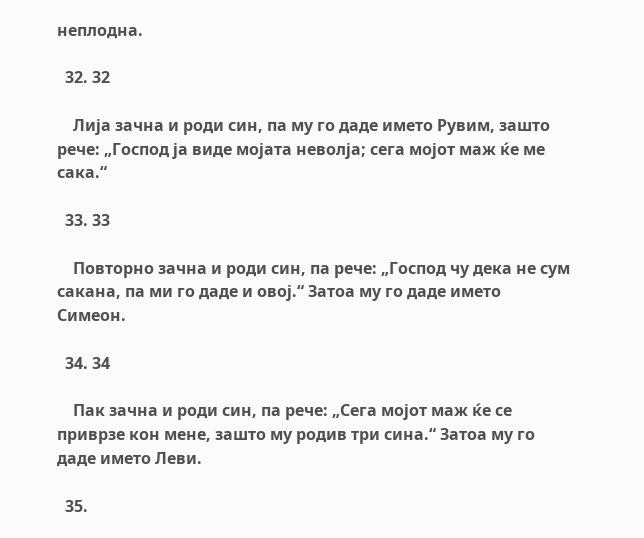неплодна.

  32. 32

    Лија зачна и роди син, па му го даде името Рувим, зашто рече: „Господ ја виде мојата неволја; сега мојот маж ќе ме сака.“

  33. 33

    Повторно зачна и роди син, па рече: „Господ чу дека не сум сакана, па ми го даде и овој.“ Затоа му го даде името Симеон.

  34. 34

    Пак зачна и роди син, па рече: „Сега мојот маж ќе се приврзе кон мене, зашто му родив три сина.“ Затоа му го даде името Леви.

  35.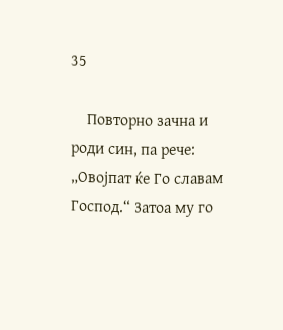35

    Повторно зачна и роди син, па рече: „Овојпат ќе Го славам Господ.“ Затоа му го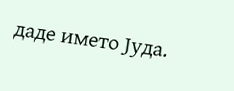даде името Јуда.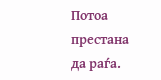Потоа престана да раѓа.